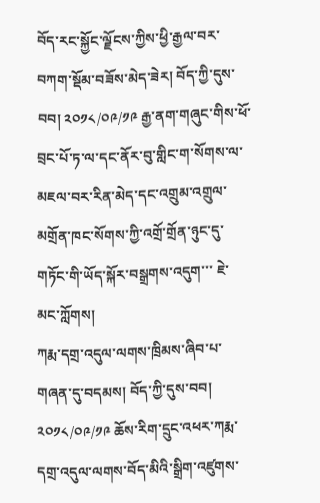བོད་རང་སྐྱོང་ལྗོངས་ཀྱིས་ཕྱི་རྒྱལ་བར་བཀག་སྡོམ་བཟོས་མེད་ཟེར། བོད་ཀྱི་དུས་བབ། ༢༠༡༨/༠༩/༡༩ རྒྱ་ནག་གཞུང་གིས་ཕོ་བྲང་པོ་ཏ་ལ་དང་ནོར་བུ་གླིང་ག་སོགས་ལ་མཇལ་བར་རིན་མེད་དང་འགྲུམ་འགྲུལ་མགྲོན་ཁང་སོགས་ཀྱི་འགྲོ་གྲོན་ཉུང་དུ་གཏོང་གི་ཡོད་སྐོར་བསྒྲགས་འདུག་་་ ཇེ་མང་ཀློགས།
ཀརྨ་དགྲ་འདུལ་ལགས་ཁྲིམས་ཞིབ་པ་གཞན་དུ་བདམས། བོད་ཀྱི་དུས་བབ། ༢༠༡༨/༠༩/༡༩ ཆོས་རིག་དྲུང་འཕར་ཀརྨ་དགྲ་འདུལ་ལགས་བོད་མིའི་སྒྲིག་འཛུགས་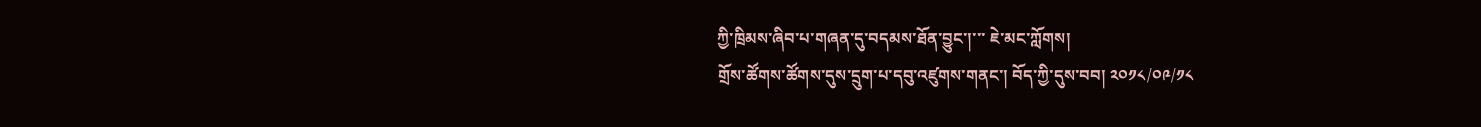ཀྱི་ཁྲིམས་ཞིབ་པ་གཞན་དུ་བདམས་ཐོན་བྱུང་།་་་ ཇེ་མང་ཀློགས།
གྲོས་ཚོགས་ཚོགས་དུས་དྲུག་པ་དབུ་འཛུགས་གནང་། བོད་ཀྱི་དུས་བབ། ༢༠༡༨/༠༩/༡༨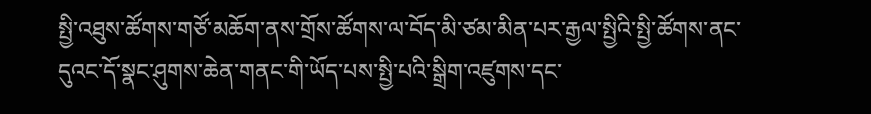སྤྱི་འཐུས་ཚོགས་གཙོ་མཆོག་ནས་གྲོས་ཚོགས་ལ་བོད་མི་ཙམ་མིན་པར་རྒྱལ་སྤྱིའི་སྤྱི་ཚོགས་ནང་དུའང་དོ་སྣང་ཤུགས་ཆེན་གནང་གི་ཡོད་པས་སྤྱི་པའི་སྒྲིག་འཛུགས་དང་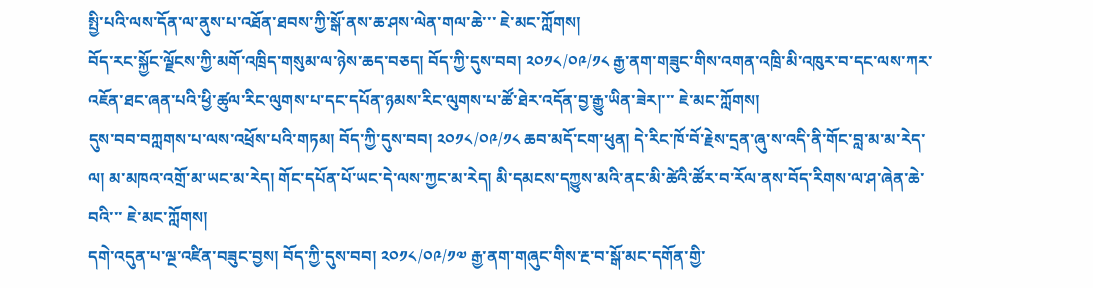སྤྱི་པའི་ལས་དོན་ལ་ནུས་པ་འཐོན་ཐབས་ཀྱི་སྒོ་ནས་ཆ་ཤས་ལེན་གལ་ཆེ་་་ ཇེ་མང་ཀློགས།
བོད་རང་སྐྱོང་ལྗོངས་ཀྱི་མགོ་འཁྲིད་གསུམ་ལ་ཉེས་ཆད་བཅད། བོད་ཀྱི་དུས་བབ། ༢༠༡༨/༠༩/༡༨ རྒྱ་ནག་གཟུང་གིས་འགན་འཁྲི་མི་འཁུར་བ་དང་ལས་ཀར་འཇོན་ཐང་ཞན་པའི་ཕྱི་ཚུལ་རིང་ལུགས་པ་དང་དཔོན་ཉམས་རིང་ལུགས་པ་ཚོ་ཐེར་འདོན་བྱ་རྒྱུ་ཡིན་ཟེར།་་་ ཇེ་མང་ཀློགས།
དུས་བབ་བཀླགས་པ་ལས་འཕྲོས་པའི་གཏམ། བོད་ཀྱི་དུས་བབ། ༢༠༡༨/༠༩/༡༨ ཆབ་མདོ་ངག་ཕུན། དེ་རིང་ཁོ་བོ་རྗེས་དྲན་ཞུ་ས་འདི་ནི་གོང་བླ་མ་མ་རེད་ལ། མ་མཁའ་འགྲོ་མ་ཡང་མ་རེད། གོང་དཔོན་པོ་ཡང་དེ་ལས་ཀྱང་མ་རེད། མི་དམངས་དཀྱུས་མའི་ནང་མི་ཚེའི་ཚོར་བ་རོལ་ནས་བོད་རིགས་ལ་ཤ་ཞེན་ཆེ་བའི་་་ ཇེ་མང་ཀློགས།
དགེ་འདུན་པ་ལྔ་འཛིན་བཟུང་བྱས། བོད་ཀྱི་དུས་བབ། ༢༠༡༨/༠༩/༡༧ རྒྱ་ནག་གཞུང་གིས་རྔ་བ་སྒོ་མང་དགོན་གྱི་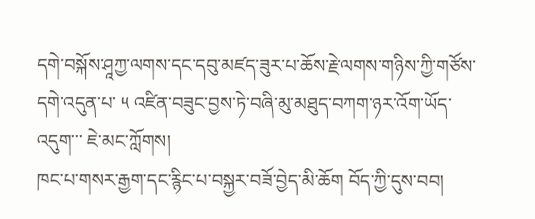དགེ་བསྐོས་ཤཱཀྱ་ལགས་དང་དབུ་མཛད་ཟུར་པ་ཆོས་རྗེ་ལགས་གཉིས་ཀྱི་གཙོས་དགེ་འདུན་པ་ ༥ འཛིན་བཟུང་བྱས་ཏེ་བཞི་མུ་མཐུད་བཀག་ཉར་འོག་ཡོད་འདུག་་་ ཇེ་མང་ཀློགས།
ཁང་པ་གསར་རྒྱག་དང་རྙིང་པ་བསྐྱར་བཟོ་བྱེད་མི་ཆོག བོད་ཀྱི་དུས་བབ།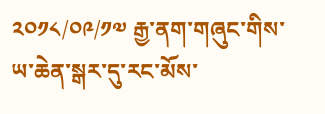༢༠༡༨/༠༩/༡༧ རྒྱ་ནག་གཞུང་གིས་ཡ་ཆེན་སྒར་དུ་རང་མོས་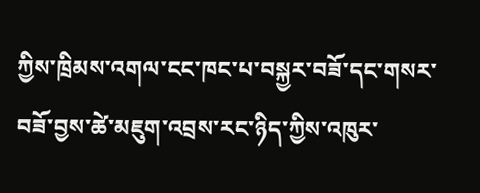ཀྱིས་ཁྲིམས་འགལ་ངང་ཁང་པ་བསྐྱར་བཟོ་དང་གསར་བཟོ་བྱས་ཚེ་མཇུག་འབྲས་རང་ཉིད་ཀྱིས་འཁུར་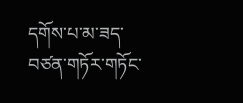དགོས་པ་མ་ཟད་བཙན་གཏོར་གཏོང་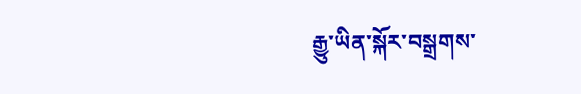རྒྱུ་ཡིན་སྐོར་བསྒྲགས་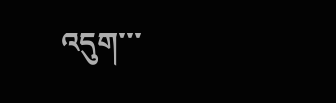འདུག་་་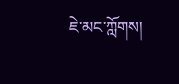ཇེ་མང་ཀློགས།